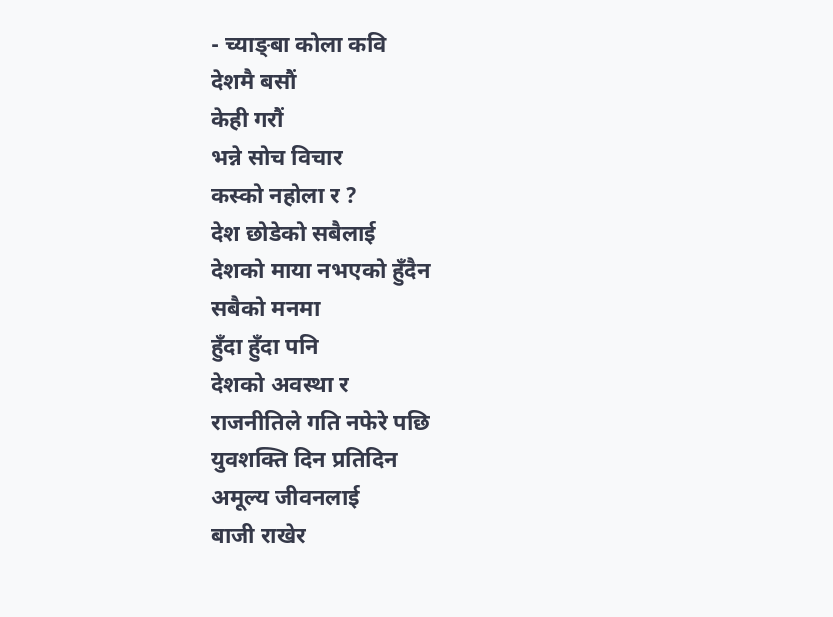- च्याङ्बा कोला कवि
देशमै बसौं
केही गरौं
भन्ने सोच विचार
कस्को नहोला र ?
देश छोडेको सबैलाई
देशको माया नभएको हुँदैन
सबैको मनमा
हुँदा हुँदा पनि
देशको अवस्था र
राजनीतिले गति नफेरे पछि
युवशक्ति दिन प्रतिदिन
अमूल्य जीवनलाई
बाजी राखेर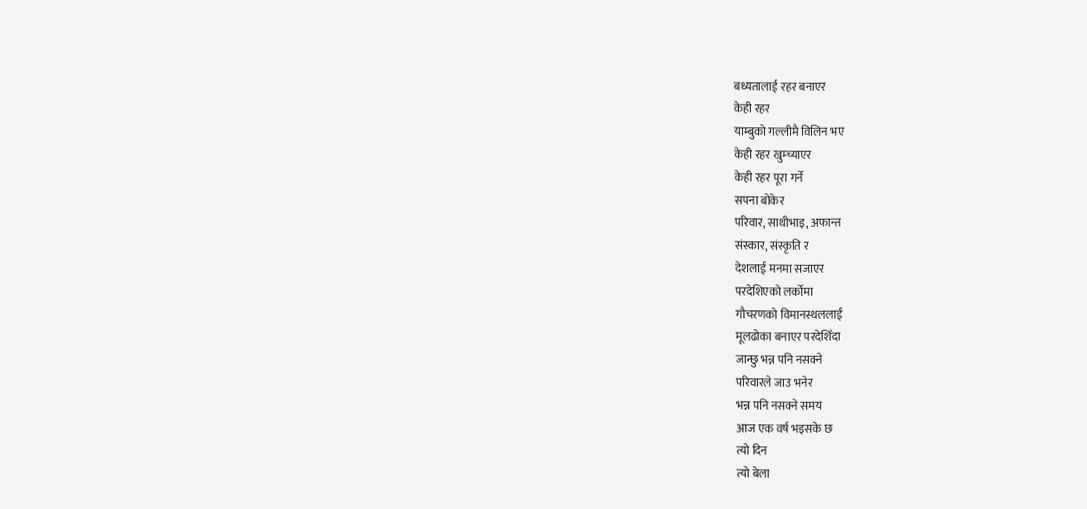बध्यतालाई रहर बनाएर
केही रहर
याम्बुको गल्लीमै विलिन भए
केही रहर खुम्च्याएर
केही रहर पूरा गर्ने
सपना बोकेर
परिवार, साथीभाइ, अफान्त
संस्कार, संस्कृति र
देशलाई मनमा सजाएर
परदेशिएको लर्कोमा
गौचरणको विमानस्थललाई
मूलढोका बनाएर परदेशिँदा
जान्छु भन्न पनि नसक्ने
परिवारले जाउ भनेर
भन्न पनि नसक्ने समय
आज एक वर्ष भइसके छ
त्यो दिन
त्यो बेला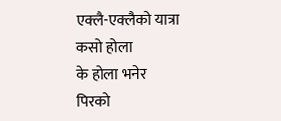एक्लै-एक्लैको यात्रा
कसो होला
के होला भनेर
पिरको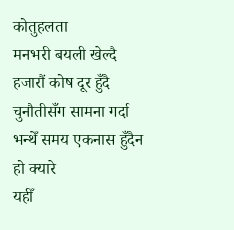कोतुहलता
मनभरी बयली खेल्दै
हजारौं कोष दूर हुँदै
चुनौतीसँग सामना गर्दा
भन्थेँ समय एकनास हुँदैन
हो क्यारे
यहीँ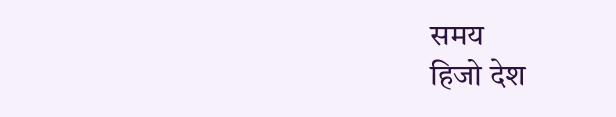समय
हिजो देश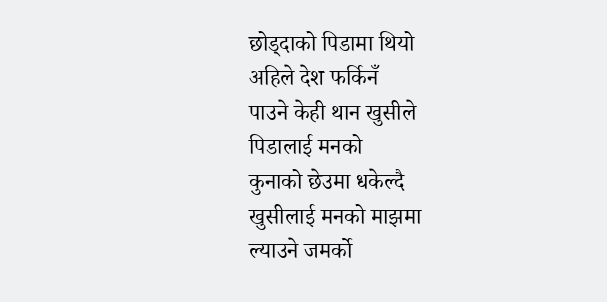छोड्दाको पिडामा थियो
अहिले देश फर्किनँ
पाउने केही थान खुसीले
पिडालाई मनको
कुनाको छेउमा धकेल्दै
खुसीलाई मनको माझमा
ल्याउने जमर्को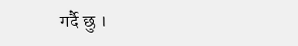गर्दै छु ।